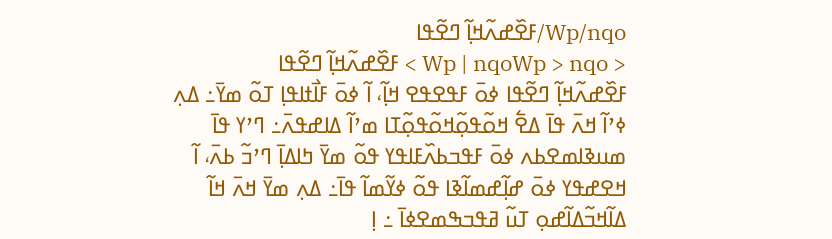Wp/nqo/ߓߐ߰ߝߍ߬ߞߊ߲߬ ߣߐ߬ߟߊ
< Wp | nqoWp > nqo > ߓߐ߰ߝߍ߬ߞߊ߲߬ ߣߐ߬ߟߊ
ߓߐ߰ߝߍ߬ߞߊ߲߬ ߣߐ߬ߟߊ ߦߋ߫ ߓߟߐߟߐ ߞߊ߲߬، ߊ߬ ߦߋ߫ ߓߊ߯ߙߊߟߊ߲ ߠߋ߬ ߘߌ߫߸ ߡߍ߲ ߦߴߊ߬ ߞߍ߫ ߟߊ߫ ߡߐ߱ ߞߋ߬ߟߋ߲߬ߞߋ߬ߟߋ߲߬ߠߊ ߘߴߊ߬ ߡߊߝߟߍ߫߸ ߣߴߌ ߟߊ߫ ߘߎߢߊߘߐߕߍ ߦߋ߫ ߓߟߏߕߍ߰ߓߊߟߌ ߟߋ߬ ߘߌ߫ ߤߊߡߊ߲߫ ߣߴߏ߬ ߕߍ߫، ߊ߬ ߞߐߝߟߌ ߦߋ߫ ߝߊ߲߬ߝߘߊ߬ߢߊ ߟߋ߬ ߦߌ߬ߘߊ߬ ߟߊ߫߸ ߡߍ߲ ߘߌ߫ ߞߍ߫ ߞߊ߬ ߡߊ߬ߞߏ߬ߡߊ߬ߝߋ߲ ߠߎ߬ ߥߟߏߒߘߐߦߊ߫ ߸ ߊ߲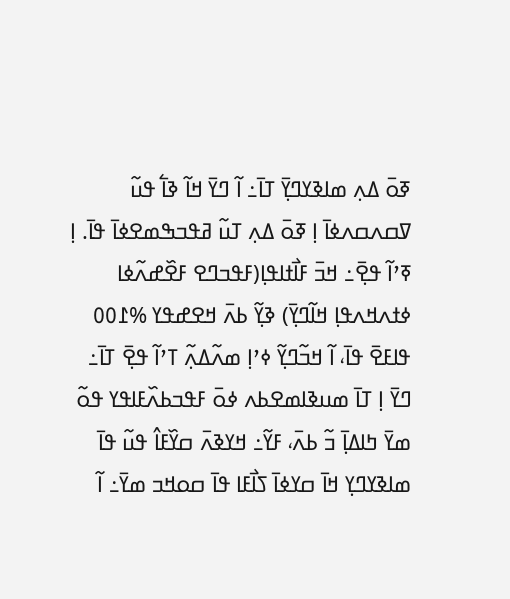ߧߋ߫ ߡߍ߲ ߘߊߢߌߣߌ߲߫ ߠߊ߫߸ ߊ߬ ߣߌ߫ ߞߊ߬ ߢߊ߱ ߟߎ߬ ߜߛߍߛߍߦߊ߫ ߊ߲ ߧߋ߫ ߡߍ߲ ߠߎ߬ ߥߟߏߒߘߐߦߊ߫ ߟߊ߫. ߊ߲ ߧߴߊ߬ ߟߐ߲߫߸ ߞߏ߫ ߓߊ߯ߙߊߟߊ߲(ߓߟߏߣߐ ߓߐ߰ߝߍ߬ߦߊ ߦߙߍߞߍߟߊ߲ ߞߊ߬ߣߌ߲߫) ߢߌ߲߬ ߕߍ߫ ߞߐߝߟߌ %߁߀߀ ߟߊߓߐ߫ ߟߊ߫، ߊ߬ ߞߏ߬ߣߌ߲߬ ߦߴߊ߲ ߘߍ߬ߡߍ߲߬ ߠߴߊ߬ ߟߐ߲߫ ߠߊ߫߸ ߣߌ߫ ߊ߲ ߠߊ߫ ߘߎߢߊߘߐߕߍ ߦߋ߫ ߓߟߏߕߍ߰ߓߊߟߌ ߟߋ߬ ߘߌ߫ ߤߊߡߊ߲߫ ߏ߬ ߕߍ߫، ߓߌ߬߸ ߞߌߢߍ߫ ߛߌ߰ߓߊ߮ ߟߎ߬ ߟߊ߫ ߘߊߢߌߣߌ߲ ߞߊ߫ ߛߌߦߊ߫ ߖߊ߯ߓߊ ߟߊ߫ ߛߋߞߏ ߘߌ߫߸ ߊ߬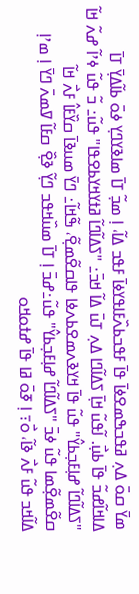ߘߌ߫ ߛߋ߫ ߡߍ߲ ߥߟߏߒߘߐߦߊ߫ ߟߊ߫ ߓߟߏߕߍ߰ߓߊߟߌߦߊ߫ ߓߟߏ ߡߊ߬، ߊ߲ ߘߏ߲߬ ߠߊ߫ ߘߊߢߌߣߌ߲ ߦߋ߫ ߕߊ߬ߡߌ߲߫ ߠߊ߫ ߡߊߞߊ߬ߝߏ߬ ߟߊ߫ ߕߎ߲߯. ߊ߬ߟߎ߬ ߞߊ߲߫ ߖߡߊ߬ߣߊ ߡߍ߲ ߠߎ߫ ߡߊ߬ ߞߏ߫߸ "ߖߡߊ߬ߣߊ߬ ߥߙߌߞߌߕߐߟߊ" ߟߎ߬߸ ߏ߬ ߟߎ߬ ߦߴߊ߬ ߝߍ߬ ߞߊ߬ "ߖߡߊ߬ߣߊ߬ ߝߊ߲ߓߏ߲ߕߌ߮" ߟߎ߬ ߟߊ߫ ߞߌߢߍߘߐߕߍߦߊ ߟߊߛߐ߬ߘߐ߲߬، ߒ߬ߞߊ߬߸ ߣߌ߫ ߘߎߢߊ߫ ߛߌ߰ߓߊ߮ ߓߍ߯ ߞߊ߬ ߛߐ߬ߘߐ߲߬ߘߊ ߟߎ߬ ߦߏ߫ "ߖߡߊ߬ߣߊ߬ ߝߊ߲ߓߏ߲ߕߌ߮" ߟߎ߬߸ߝߏ߫ ߊ߲ ߠߊ߫ ߘߎ߰ߞߟߏ ߣߌ߲߬ ߢߐ߲߰ ߛߓߊ߬ ߜߘߍ߫ ߣߌ߫ ߊ߲ ߘߴߊ߲ ߡߊ߬ߞߏ ߟߎ߬ ߓߍ߯ ߢߊ߬، ߋ߯߹ ߊ߲ ߧߋ߫ ߥߊ ߟߊ߫ ߝߙߋߞߋ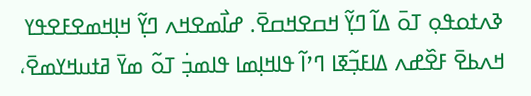ߢߍߙߋߟߋ߲ ߠߋ߫ ߡߊ߬ ߣߌ߲߬ ߞߛߐߞߛߐ߫. ߝߊ߯ߘߐߞߍ ߣߌ߲߬ ߞߊ߲ߞߘߐߓߐߟߌ ߞߍߕߐ߫ ߓߐ߰ߝߍ ߡߊߓߏ߲߬ߧߊ ߣߴߊ߬ ߟߊߞߊ߲ߘߊ ߟߊߘߏ߲߭ ߠߋ߬ ߘߌ߫ ߥߙߎߞߌߘߐ߫،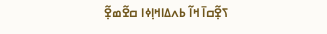ߖߐ߲߬ߛߊ߫ ߞߊ߬ ߕߍߡߊߞߊ߲ߦߊ ߛߐ߬ߘߐ߲߬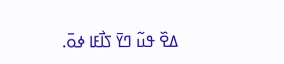ߡߐ߰ ߟߎ߬ ߣߌ߫ ߖߊ߯ߓߊ ߦߋ߫.